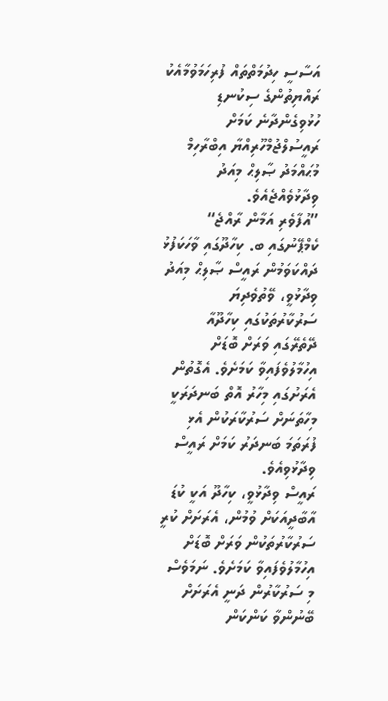އަސާސީ ހިދުމަތްތައް ފުރިހަމަވުމާއެކު ރައްޔިތުންގެ ސިކުނޑި ހުޅުވިގެންދާނެ ކަމަށް ރައީސުލްޖުމްހޫރިއްޔާ އިބްރާހިމް މުޙައްމަދު ޞާލިޙް މިއަދު ވިދާޅުވެއްޖެއެވެ.
”އުފާވެރި އަމާން ރާއްޖެ“ ކެމްޕޭނުގައި ބ. ކިހާދޫގައި ވާހަކަފުޅު ދައްކަވަމުން ރައީސް ޞާލިޙް މިއަދު ވިދާޅުވީ، ވޭތުވެދިޔަ ސަރުކާރުތަކުގައި ކިހާދޫއާ ދޭތެރޭގައި ވަރަށް ބޮޑަށް އިހުމާލުވެފައިވާ ކަމަށެވެ. އެގޮތުން އެރަށުގައި މިހާރު އޮތް ބަނދަރަކީ މިހާތަނަށް ސަރުކާރަކުން އެޅި ފުރަތަމަ ބަނދަރު ކަމަށް ރައީސް ވިދާޅުވިއެވެ.
ރައީސް ވިދާޅުވީ، ކިހާދޫ އަކީ ކުޑަ އާބާދީއަކަށް ވުމުން، އެރަށަށް ކުރީ ސަރުކާރުތަކުން ވަރަށް ބޮޑަށް އިހުމާލުވެފައިވާ ކަމަށެވެ. ނަމަވެސް މި ސަރުކާރުން ދަނީ އެރަށަށް ބޭނުންވާ ކަންކަން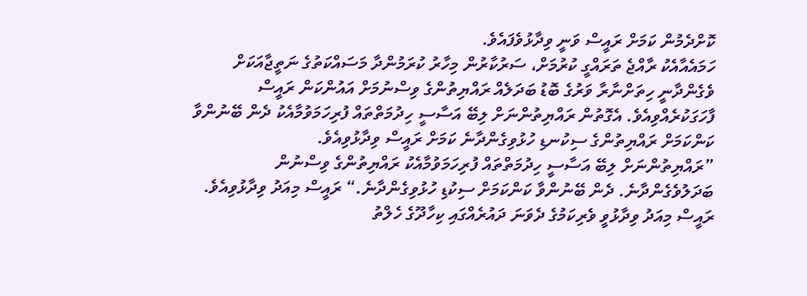ކޮށްދެމުން ކަމަށް ރައީސް ވަނީ ވިދާޅުވެފައެވެ.
ހަމައެއާއެކު ރާއްޖެ ތަރައްގީ ކުރުމަށް، ސަރުކާރުން މިހާރު ކުރަމުންދާ މަސައްކަތުގެ ނަތީޖާއަކަށް ވެގެންދާނީ ހިތަށްނާރާ ވަރުގެ ބޮޑު ބަދަލެއް ރައްޔިތުންގެ ވިސްނުމަށް އައުންކަން ރައީސް ފާހަގަކުރެއްވިއެވެ. އެގޮތުން ރައްޔިތުންނަށް ލިބޭ އަސާސީ ހިދުމަތްތައް ފުރިހަމަވުމާއެކު ދެން ބޭނުންވާ ކަންކަމަށް ރައްޔިތުންގެ ސިކުނޑި ހުޅުވިގެންދާނެ ކަމަށް ރައީސް ވިދާޅުވިއެވެ.
”ރައްޔިތުންނަށް ލިބޭ އަސާސީ ހިދުމަތްތައް ފުރިހަމަވުމާއެކު ރައްޔިތުންގެ ވިސްނުން ބަދަލުވެގެންދާނެ. ދެން ބޭނުންވާ ކަންކަމަށް ސިކުޑި ހުޅުވިގެންދާނެ.“ ރައީސް މިއަދު ވިދާޅުވިއެވެ.
ރައީސް މިއަދު ވިދާޅުވީ ވެރިކަމުގެ ދެވަނަ ދައުރެއްގައި ކިހާދޫގެ ހެލްތު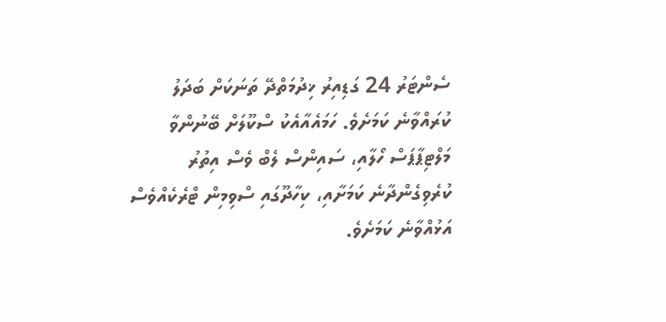ސެންޓަރު 24 ގަޑިއިރު ޚިދުމަތްދޭ ތަނަކަށް ބަދަލު ކުރައްވާނެ ކަމަށެވެ. ހަމައެއާއެކު ސްކޫލަށް ބޭނުންވާ މަލްޓިޕާޕަސް ހޯލާއި، ސައިންސް ލެބް ވެސް އިތުރު ކުރެވިގެންދާނެ ކަމަށާއި، ކިހާދޫގައި ސްވިމިން ޓްރެކެއްވެސް އަޅުއްވާނެ ކަމަށެވެ.